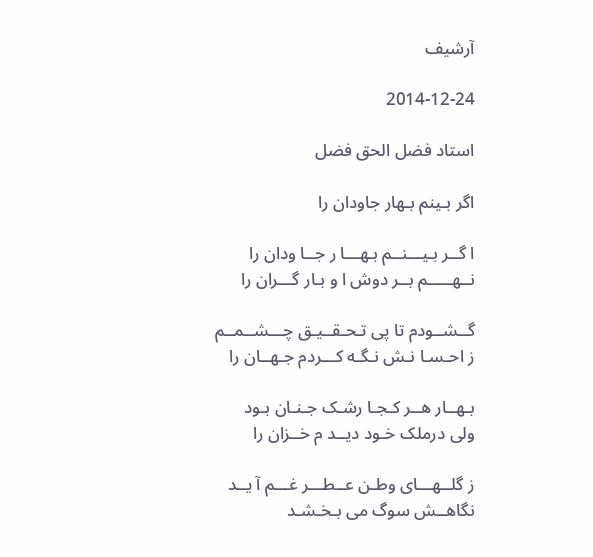آرشیف

2014-12-24

استاد فضل الحق فضل

اگر بـینم بـهار جاودان را

ا گــر بـیـــنــم بـهـــا ر جــا ودان را
نــهـــــم بــر دوش ا و بـار گـــران را

گــشــودم تا پی تـحـقــیـق چـــشــمــم
ز احـسـا نـش نـگـه کـــردم جـهــان را

بـهــار هــر کـجـا رشـک جـنـان بـود
ولی درملک خـود دیــد م خــزان را

ز گلــهـــای وطـن عــطـــر غـــم آ یــد
نگاهــش سوگ می بـخـشـد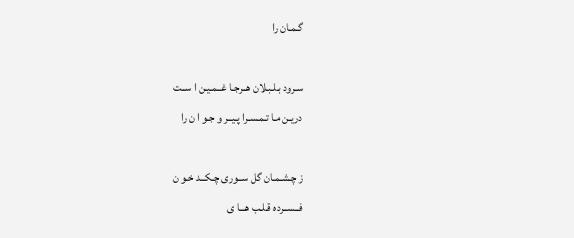گـمـان را

سـرود بـلـبـلان هــرجـا غــمـیـن ا ســت
دریـن مـا تـمـسـرا پـیــر و جـو ا ن را

ز چـشـمـان گل ســوری چـکــد خـو ن
فــســرده قـلـب هـــا ی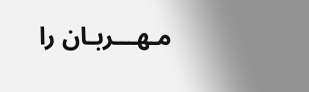مـهـــربـان را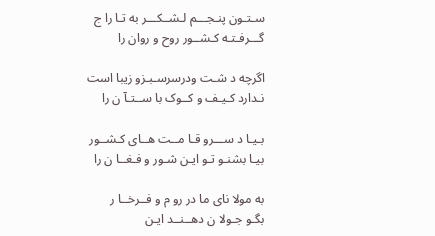سـتـون پنـجـــم لـشــکـــر به تـا را ج
گـــرفـتـه کـشــور روح و روان را

اگرچه د شـت ودرسرسـبـزو زیبا است
نـدارد کـیـف و کــوک با ســتـآ ن را

بـیـا د ســـرو قـا مــت هــای کـشــور
بیـا بشنـو تـو ایـن شـور و فـغــا ن را

به مولا نای ما در رو م و فــرخــا ر
بگـو جـولا ن دهــنــد ایـن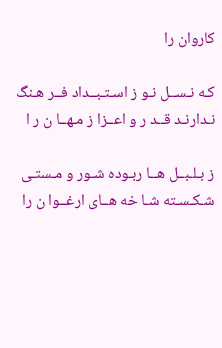کاروان را

کـه نـســل نـو ز اسـتـبــداد فــر هـنگ
نـدارنـد قــد ر و اعــزا ز مـهــا ن ر ا

ز بـلـبــل هــا ربـوده شـور و مـستـی
شـکـسـته شـا خه هــای ارغــوا ن را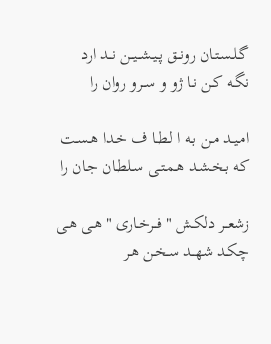گـلـسـتـان رونــق پـیـشــیــن نــد ارد
نگـه کـن نـا ژو و ســرو روان را

امـیـد مـن بـه ا لـطـا ف خـدا هـسـت
که بـخـشـد هـمـتـی سـلطـان جـان را

زشعــر دلکـش " فــرخـاری "هـی هـی
چکـد شهــد سـخـن هـر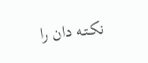نکـتـه دان را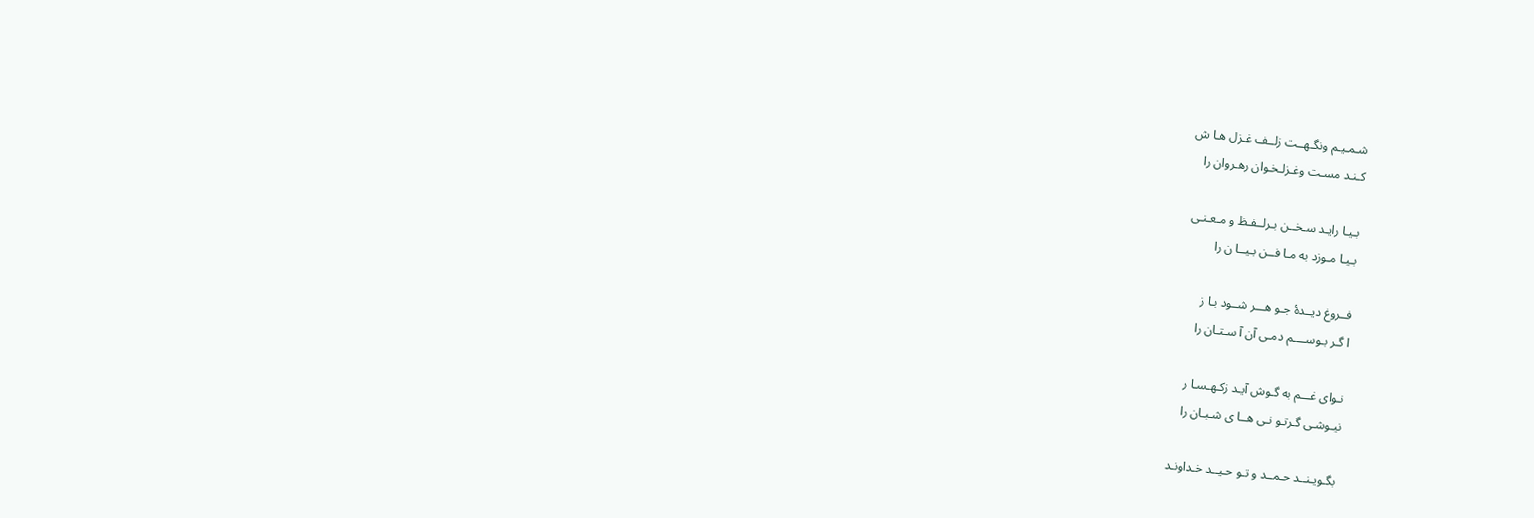شـمـیـم ونگـهــت زلــف غـزل هـا ش
کـنـد مسـت وغـزلـخـوان رهـروان را

بـیـا رایـد سـخــن بـرلــفـظ و مـعـنـی
بـیـا مـوزد به مـا فــن بـیــا ن را

فــروغ دیــدۀ جـو هـــر شــود بـا ز
ا گـر بـوســــم دمـی آن آ سـتـان را

نـوای غـــم به گـوش آیـد زکـهـسـا ر
نیـوشـی گـرتـو نـی هــا ی شـبـان را

بگـویـنــد حـمــد و تـو حـیــد خـداونـد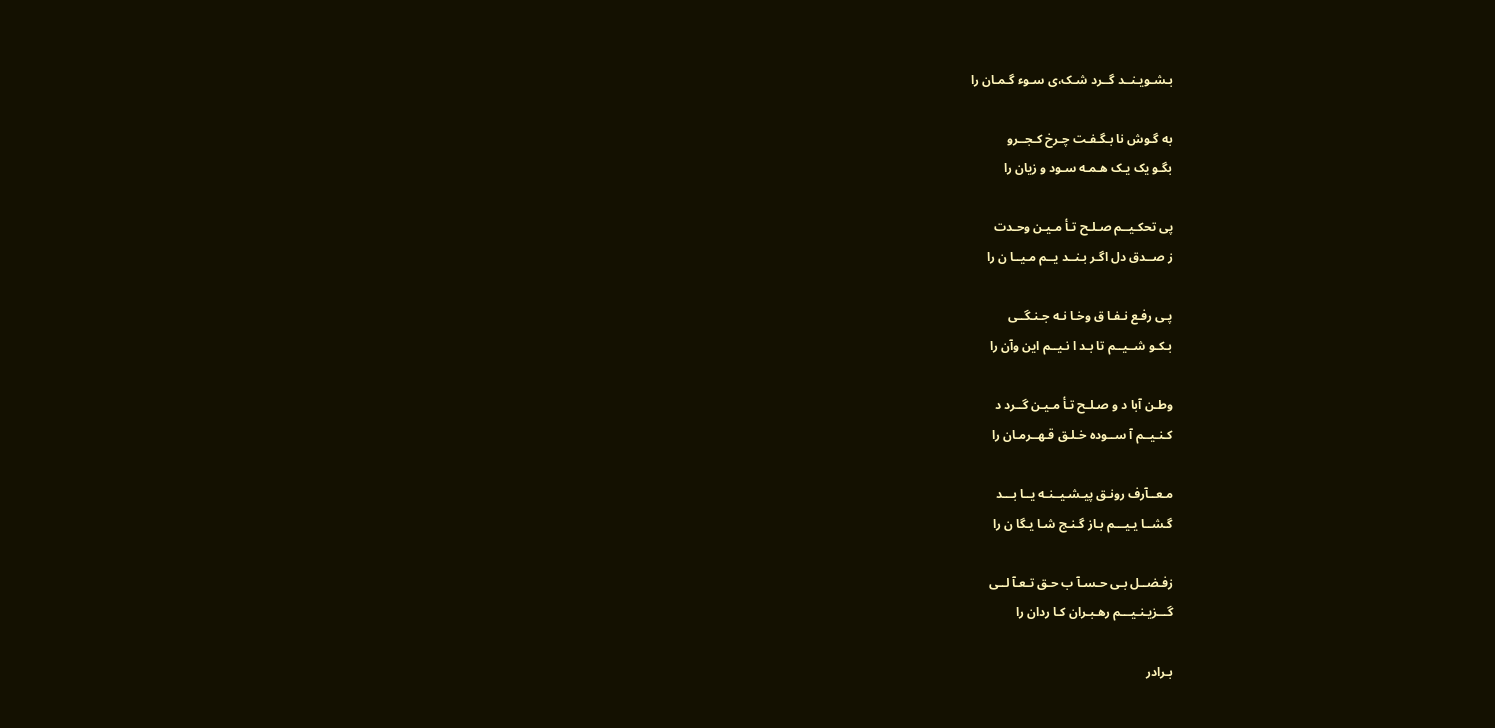بـشـویـنــد گــرد شـک،ی سـوء گـمـان را

به گـوش نا بـگـفـت چـرخ کـجــرو
بگـو یک یـک هـمـه سـود و زیان را

پی تحکـیــم صـلـح تـأ مـیـن وحـدت
ز صــدق دل اگـر بـنــد یــم مـیــا ن را

پـی رفـع نـفـا ق وخـا نـه جـنـگــی
بـکـو شــیــم تا بـد ا نـیــم این وآن را

وطـن آبا د و صـلـح تـأ مـیـن گــرد د
کـنـیــم آ ســوده خـلـق قـهــرمـان را

مـعــآرف رونـق پیـشـیــنـه یــا بـــد
گـشــا یـیـــم بـاز گـنـج شـا یـگا ن را

زفـضــل بـی حـسـآ ب حـق تـعـآ لــی
گـــزیـنـیـــم رهـبـران کـا ردان را

بـرادر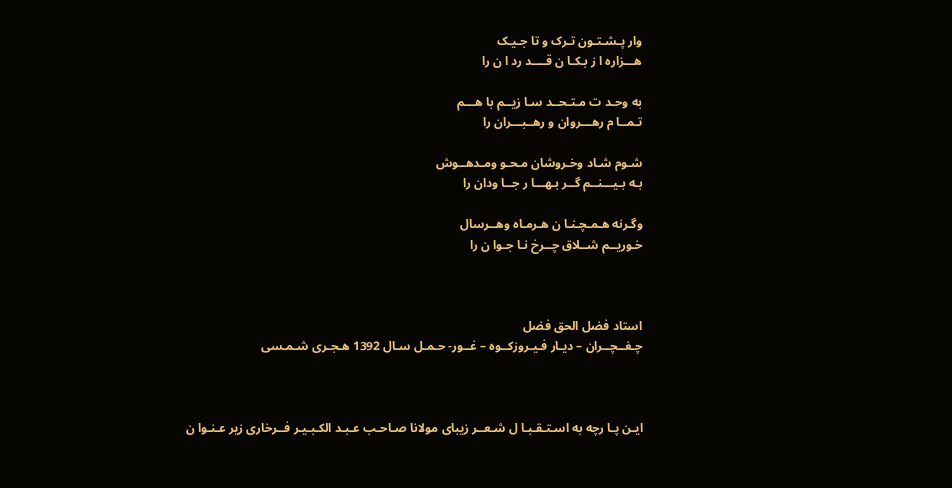وار پـشـتـون تـرک و تا جـیـک
هـــزاره ا ز بـکـا ن قــــد رد ا ن را

به وحـد ت مـتـحــد سـا زیــم با هـــم
تـمــا م رهـــروان و رهــبـــران را

شـوم شـاد وخـروشان مـحـو ومـدهــوش
بـه بـیـــنــم گــر بـهـــا ر جــا ودان را

وگـرنه هـمـچـنـا ن هـرمـاه وهــرسال
خـوریــم شــلاق چــرخ نـا جـوا ن را



استاد فضل الحق فضل
چـغــچــران – دیـار فـیـروزکــوه – غــور- حـمـل سـال 1392 هـجـری شـمـسی



ایـن پـا رچه به اسـتـقـبـا ل شـعــر زیبای مولانا صـاحـب عـبـد الکـبـیـر فــرخاری زیر عـنـوا ن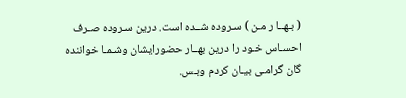( بـهــا ر مـن ) سـروده شــده است. درین سـروده صـرف احسـاس خـود را درین بهــار حضورایشان وشـمـا خواننده گان گرامـی بیـان کردم وبـس.